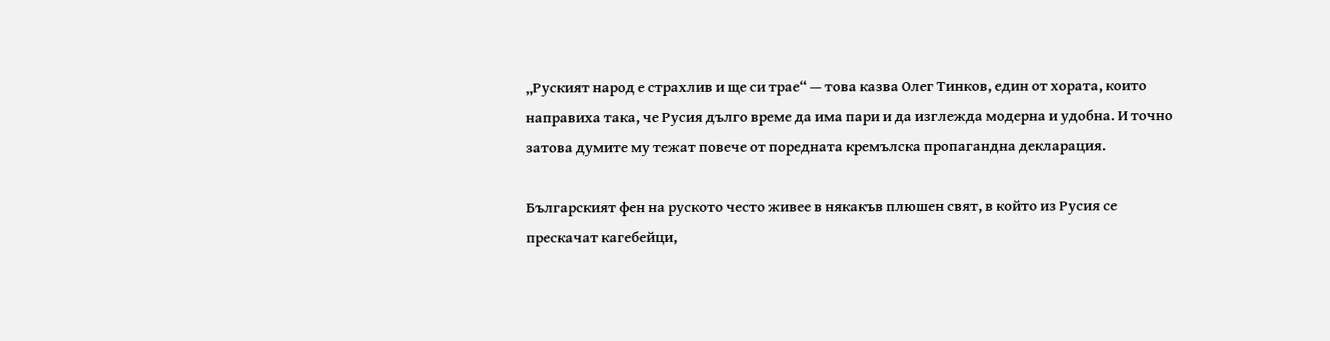„Руският народ е страхлив и ще си трае“ — това казва Олег Тинков, един от хората, които направиха така, че Русия дълго време да има пари и да изглежда модерна и удобна. И точно затова думите му тежат повече от поредната кремълска пропагандна декларация.

Българският фен на руското често живее в някакъв плюшен свят, в който из Русия се прескачат кагебейци,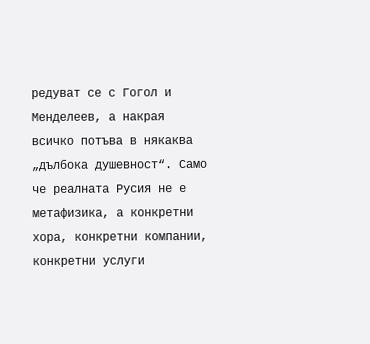редуват се с Гогол и Менделеев, а накрая всичко потъва в някаква „дълбока душевност“. Само че реалната Русия не е метафизика, а конкретни хора, конкретни компании, конкретни услуги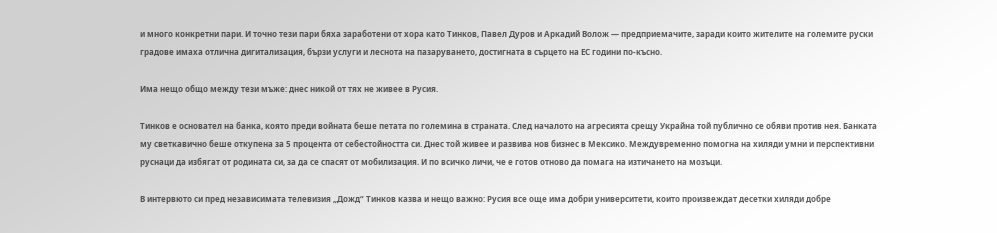и много конкретни пари. И точно тези пари бяха заработени от хора като Тинков, Павел Дуров и Аркадий Волож — предприемачите, заради които жителите на големите руски градове имаха отлична дигитализация, бързи услуги и леснота на пазаруването, достигната в сърцето на ЕС години по-късно.

Има нещо общо между тези мъже: днес никой от тях не живее в Русия.

Тинков е основател на банка, която преди войната беше петата по големина в страната. След началото на агресията срещу Украйна той публично се обяви против нея. Банката му светкавично беше откупена за 5 процента от себестойността си. Днес той живее и развива нов бизнес в Мексико. Междувременно помогна на хиляди умни и перспективни руснаци да избягат от родината си, за да се спасят от мобилизация. И по всичко личи, че е готов отново да помага на изтичането на мозъци.

В интервюто си пред независимата телевизия „Дожд“ Тинков казва и нещо важно: Русия все още има добри университети, които произвеждат десетки хиляди добре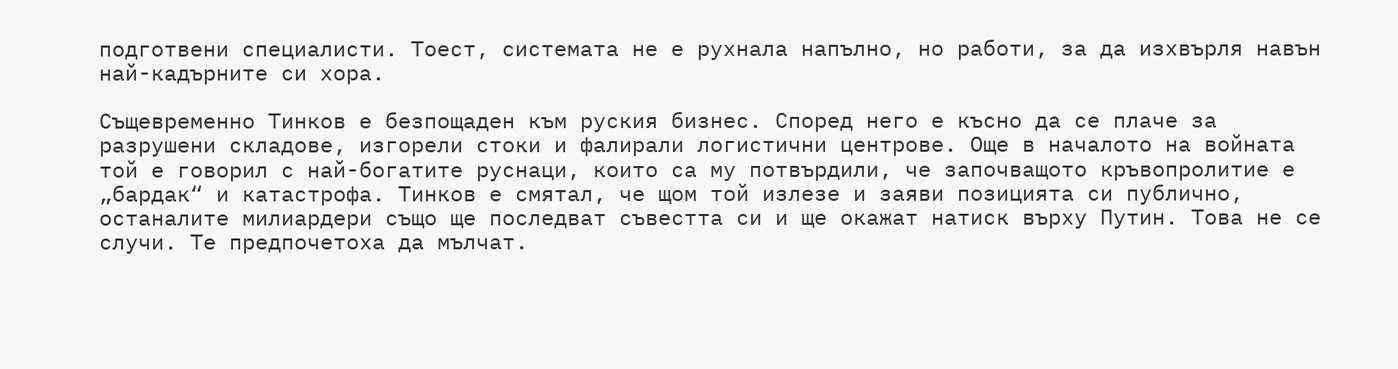подготвени специалисти. Тоест, системата не е рухнала напълно, но работи, за да изхвърля навън най-кадърните си хора.

Същевременно Тинков е безпощаден към руския бизнес. Според него е късно да се плаче за разрушени складове, изгорели стоки и фалирали логистични центрове. Още в началото на войната той е говорил с най-богатите руснаци, които са му потвърдили, че започващото кръвопролитие е „бардак“ и катастрофа. Тинков е смятал, че щом той излезе и заяви позицията си публично, останалите милиардери също ще последват съвестта си и ще окажат натиск върху Путин. Това не се случи. Те предпочетоха да мълчат.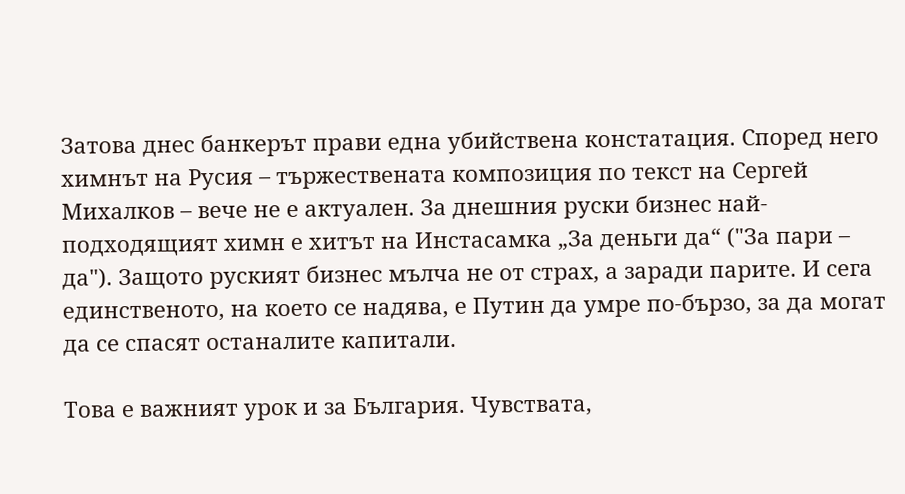Затова днес банкерът прави една убийствена констатация. Според него химнът на Русия – тържествената композиция по текст на Сергей Михалков – вече не е актуален. За днешния руски бизнес най-подходящият химн е хитът на Инстасамка „За деньги да“ ("За пари – да"). Защото руският бизнес мълча не от страх, а заради парите. И сега единственото, на което се надява, е Путин да умре по-бързо, за да могат да се спасят останалите капитали.

Това е важният урок и за България. Чувствата,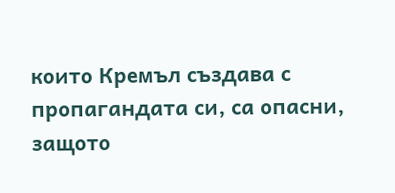които Кремъл създава с пропагандата си, са опасни, защото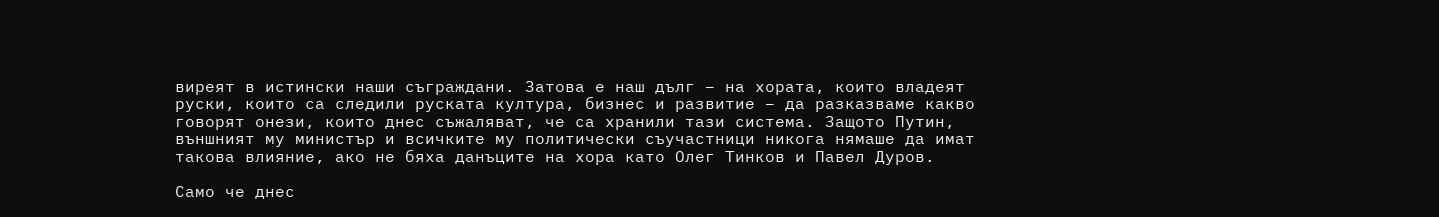виреят в истински наши съграждани. Затова е наш дълг – на хората, които владеят руски, които са следили руската култура, бизнес и развитие – да разказваме какво говорят онези, които днес съжаляват, че са хранили тази система. Защото Путин, външният му министър и всичките му политически съучастници никога нямаше да имат такова влияние, ако не бяха данъците на хора като Олег Тинков и Павел Дуров.

Само че днес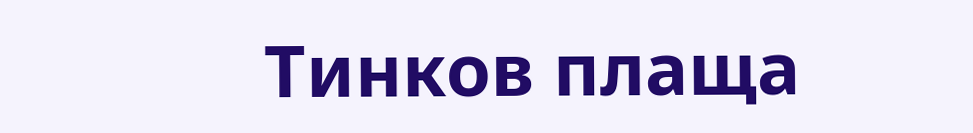Тинков плаща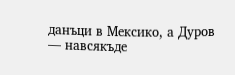данъци в Мексико, а Дуров — навсякъде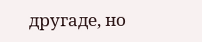другаде, но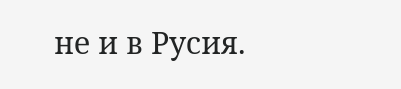не и в Русия.